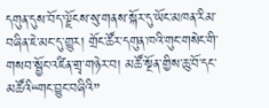དགུན་དུས་བོད་ལྗོངས་སུ་གནས་སྐོར་དུ་ཡོང་མཁན་རིམ་བཞིན་ཇེ་མང་དུ་གྱུར། གྲོང་ཚོར་དགུན་ཁའི་གུང་གསེང་གི་གསབ་སྦྱོང་འཛིན་གྲྭ་གཉེར་བ། མཚོ་སྔོན་གྱིས་ཆུ་བོ་དང་མཚོའི“གང་བྱུང་བཞིའི”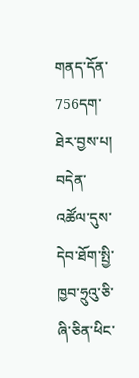གནད་དོན་756དག་ཐེར་བྱས་པ། བདེན་འཚོལ་དུས་དེབ་ཐོག་སྤྱི་ཁྱབ་ཧྲུའུ་ཅི་ཞི་ཅིན་ཕིང་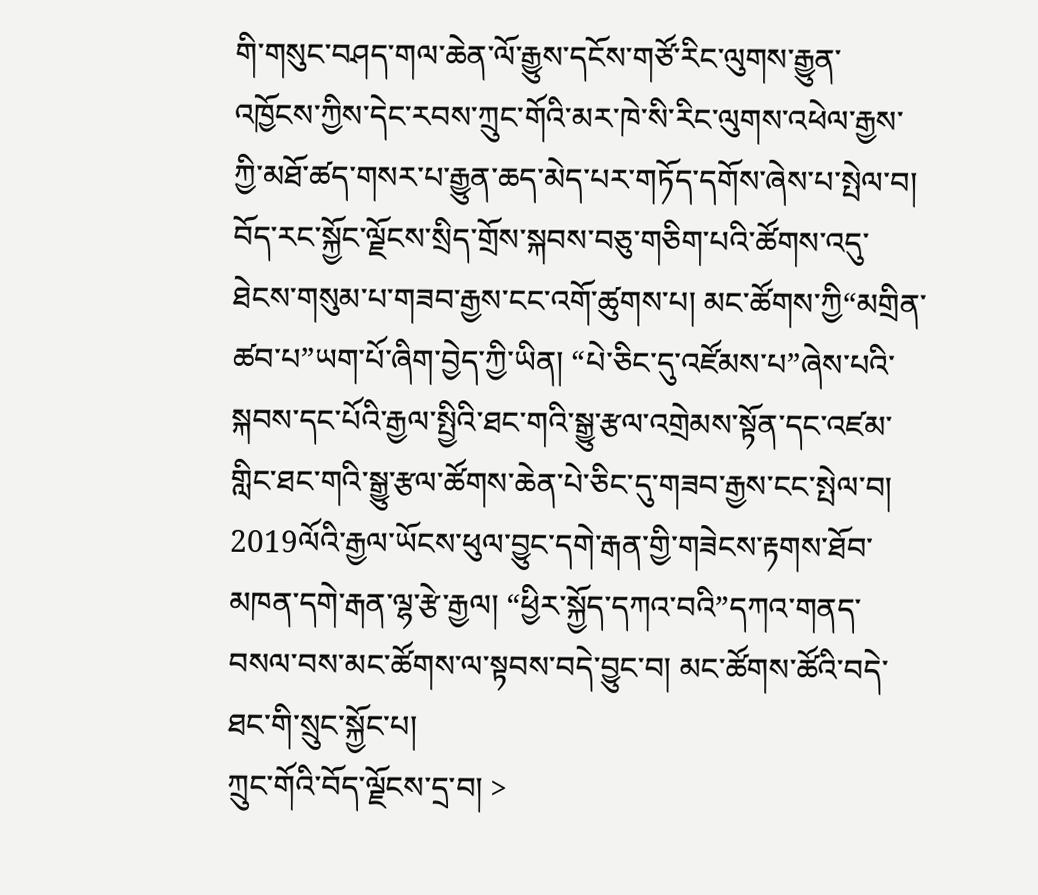གི་གསུང་བཤད་གལ་ཆེན་ལོ་རྒྱུས་དངོས་གཙོ་རིང་ལུགས་རྒྱུན་འཁྱོངས་ཀྱིས་དེང་རབས་ཀྲུང་གོའི་མར་ཁེ་སི་རིང་ལུགས་འཕེལ་རྒྱས་ཀྱི་མཐོ་ཚད་གསར་པ་རྒྱུན་ཆད་མེད་པར་གཏོད་དགོས་ཞེས་པ་སྤེལ་བ། བོད་རང་སྐྱོང་ལྗོངས་སྲིད་གྲོས་སྐབས་བཅུ་གཅིག་པའི་ཚོགས་འདུ་ཐེངས་གསུམ་པ་གཟབ་རྒྱས་ངང་འགོ་ཚུགས་པ། མང་ཚོགས་ཀྱི“མགྲིན་ཚབ་པ”ཡག་པོ་ཞིག་བྱེད་ཀྱི་ཡིན། “པེ་ཅིང་དུ་འཛོམས་པ”ཞེས་པའི་སྐབས་དང་པོའི་རྒྱལ་སྤྱིའི་ཐང་གའི་སྒྱུ་རྩལ་འགྲེམས་སྟོན་དང་འཛམ་གླིང་ཐང་གའི་སྒྱུ་རྩལ་ཚོགས་ཆེན་པེ་ཅིང་དུ་གཟབ་རྒྱས་ངང་སྤེལ་བ། 2019ལོའི་རྒྱལ་ཡོངས་ཕུལ་བྱུང་དགེ་རྒན་གྱི་གཟེངས་རྟགས་ཐོབ་མཁན་དགེ་རྒན་ལྷ་རྩེ་རྒྱལ། “ཕྱིར་སྐྱོད་དཀའ་བའི”དཀའ་གནད་བསལ་བས་མང་ཚོགས་ལ་སྟབས་བདེ་བྱུང་བ། མང་ཚོགས་ཚོའི་བདེ་ཐང་གི་སྲུང་སྐྱོང་པ།
ཀྲུང་གོའི་བོད་ལྗོངས་དྲ་བ། >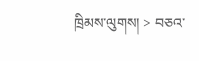ཁྲིམས་ལུགས། > བཅའ་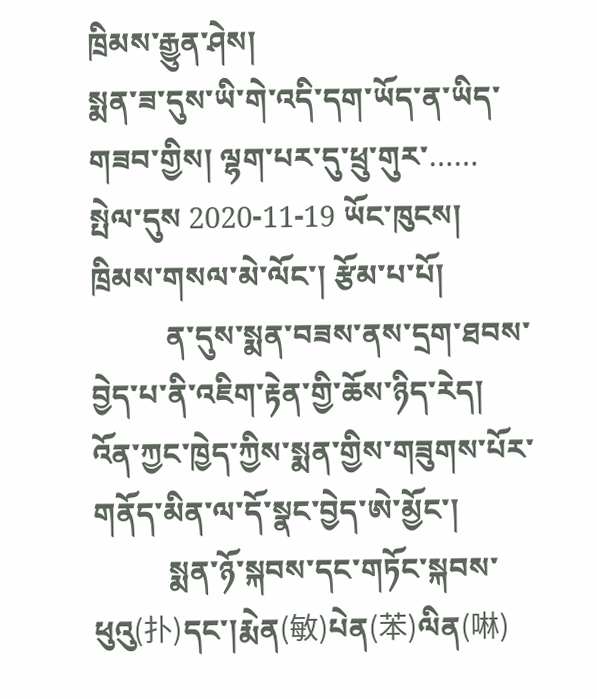ཁྲིམས་རྒྱུན་ཤེས།
སྨན་ཟ་དུས་ཡི་གེ་འདི་དག་ཡོད་ན་ཡིད་གཟབ་གྱིས། ལྷག་པར་དུ་ཕྲུ་གུར་……
སྤེལ་དུས 2020-11-19 ཡོང་ཁུངས། ཁྲིམས་གསལ་མེ་ལོང་། རྩོམ་པ་པོ།
          ན་དུས་སྨན་བཟས་ནས་དྲག་ཐབས་བྱེད་པ་ནི་འཇིག་རྟེན་གྱི་ཆོས་ཉིད་རེད། འོན་ཀྱང་ཁྱེད་ཀྱིས་སྨན་གྱིས་གཟུགས་པོར་གནོད་མིན་ལ་དོ་སྣང་བྱེད་ཨེ་མྱོང་།
          སྨན་ཉོ་སྐབས་དང་གཏོང་སྐབས་ཕུའུ(扑)དང་།རྨེན(敏)པེན(苯)ལིན(啉)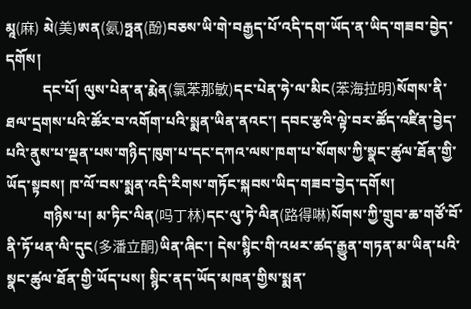མཱ(麻) མེ(美)ཨན(氨)ཧྥན(酚)བཅས་ཡི་གེ་བརྒྱད་པོ་འདི་དག་ཡོད་ན་ཡིད་གཟབ་བྱེད་དགོས།
          དང་པོ། ལུས་པེན་ན་རྨེན(氯苯那敏)དང་པེན་ཧེ་ལ་མིང(苯海拉明)སོགས་ནི་ཐལ་དྲགས་པའི་ཚོར་བ་འགོག་པའི་སྨན་ཡིན་ནའང་། དབང་རྩའི་ལྟེ་བར་ཚོད་འཛིན་བྱེད་པའི་ནུས་པ་ལྡན་པས་གཉིད་ཁུག་པ་དང་དཀའ་ལས་ཁག་པ་སོགས་ཀྱི་སྣང་ཚུལ་ཐོན་གྱི་ཡོད་སྟབས། ཁ་ལོ་བས་སྨན་འདི་རིགས་གཏོང་སྐབས་ཡིད་གཟབ་བྱེད་དགོས།
          གཉིས་པ། མ་ཏིང་ལིན(吗丁林)དང་ལུ་ཏེ་ལིན(路得啉)སོགས་ཀྱི་གྲུབ་ཆ་གཙོ་བོ་ནི་ཏོ་ཕན་ལི་དུང(多潘立酮)ཡིན་ཞིང་། དེས་སྙིང་གི་འཕར་ཚད་རྒྱུན་གཏན་མ་ཡིན་པའི་སྣང་ཚུལ་ཐོན་གྱི་ཡོད་པས། སྙིང་ནད་ཡོད་མཁན་གྱིས་སྨན་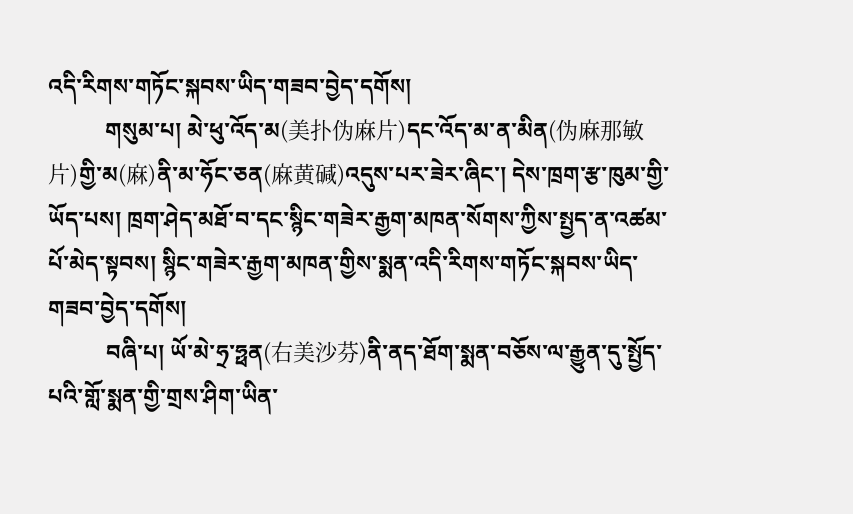འདི་རིགས་གཏོང་སྐབས་ཡིད་གཟབ་བྱེད་དགོས།
          གསུམ་པ། མེ་ཕུ་འོད་མ(美扑伪麻片)དང་འོད་མ་ན་མིན(伪麻那敏片)གྱི་མ(麻)ནི་མ་ཧོང་ཅན(麻黄碱)འདུས་པར་ཟེར་ཞིང་། དེས་ཁྲག་རྩ་ཁུམ་གྱི་ཡོད་པས། ཁྲག་ཤེད་མཐོ་བ་དང་སྙིང་གཟེར་རྒྱག་མཁན་སོགས་ཀྱིས་སྤྱད་ན་འཚམ་པོ་མེད་སྟབས། སྙིང་གཟེར་རྒྱག་མཁན་གྱིས་སྨན་འདི་རིགས་གཏོང་སྐབས་ཡིད་གཟབ་བྱེད་དགོས།
          བཞི་པ། ཡོ་མེ་ཧྲ་ཧྥན(右美沙芬)ནི་ནད་ཐོག་སྨན་བཅོས་ལ་རྒྱུན་དུ་སྤྱོད་པའི་གློ་སྨན་གྱི་གྲས་ཤིག་ཡིན་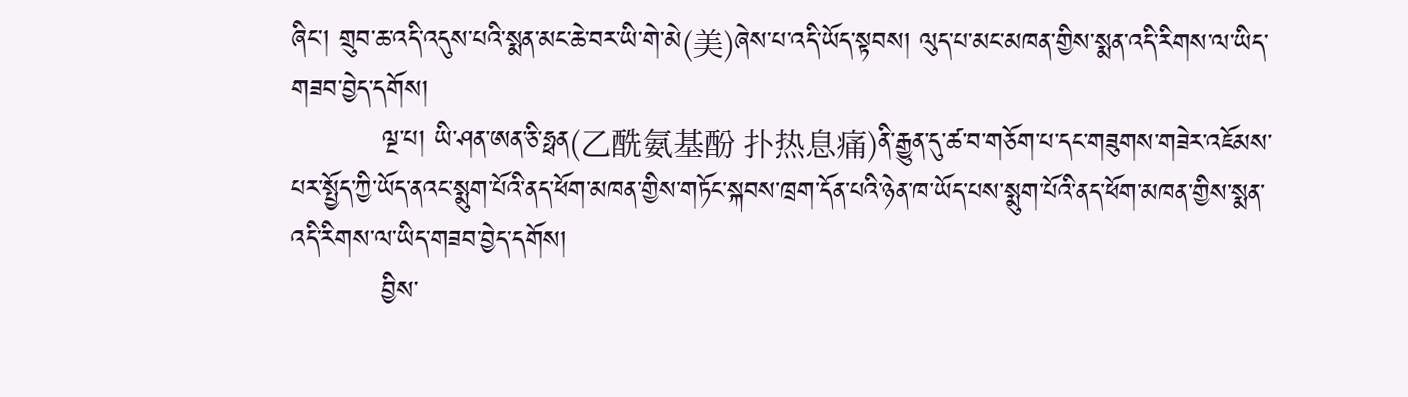ཞིང་། གྲུབ་ཆ་འདི་འདུས་པའི་སྨན་མང་ཆེ་བར་ཡི་གེ་མེ(美)ཞེས་པ་འདི་ཡོད་སྟབས། ལུད་པ་མང་མཁན་གྱིས་སྨན་འདི་རིགས་ལ་ཡིད་གཟབ་བྱེད་དགོས།
          ལྔ་པ། ཡི་ཤན་ཨན་ཅི་ཧྥན(乙酰氨基酚 扑热息痛)ནི་རྒྱུན་དུ་ཚ་བ་གཅོག་པ་དང་གཟུགས་གཟེར་འཇོམས་པར་སྤྱོད་ཀྱི་ཡོད་ནའང་སྨུག་པོའི་ནད་ཕོག་མཁན་གྱིས་གཏོང་སྐབས་ཁྲག་དོན་པའི་ཉེན་ཁ་ཡོད་པས་སྨུག་པོའི་ནད་ཕོག་མཁན་གྱིས་སྨན་འདི་རིགས་ལ་ཡིད་གཟབ་བྱེད་དགོས།
          བྱིས་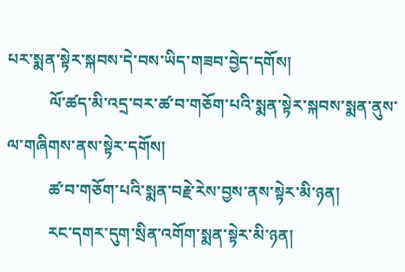པར་སྨན་སྟེར་སྐབས་དེ་བས་ཡིད་གཟབ་བྱེད་དགོས།
          ལོ་ཚད་མི་འདྲ་བར་ཚ་བ་གཅོག་པའི་སྨན་སྟེར་སྐབས་སྨན་ནུས་ལ་གཞིགས་ནས་སྟེར་དགོས།
          ཚ་བ་གཅོག་པའི་སྨན་བརྗེ་རེས་བྱས་ནས་སྟེར་མི་ཉན།
          རང་དགར་དུག་སྲིན་འགོག་སྨན་སྟེར་མི་ཉན།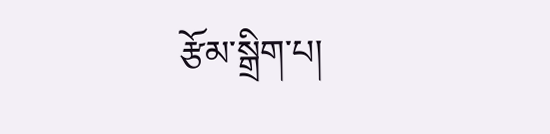རྩོམ་སྒྲིག་པ།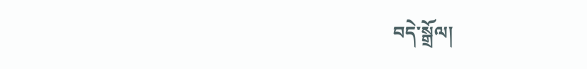བདེ་སྒྲོལ།